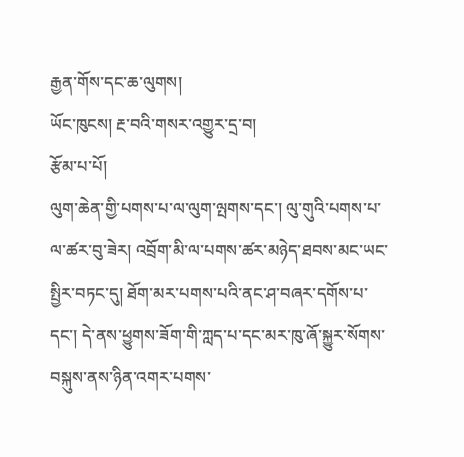རྒྱན་གོས་དང་ཆ་ལུགས།
ཡོང་ཁུངས། རྔ་བའི་གསར་འགྱུར་དྲ་བ།
རྩོམ་པ་པོ།
ལུག་ཆེན་གྱི་པགས་པ་ལ་ལུག་ལྤགས་དང་། ལུ་གུའི་པགས་པ་ལ་ཚར་བུ་ཟེར། འབྲོག་མི་ལ་པགས་ཚར་མཉེད་ཐབས་མང་ཡང་སྤྱིར་བཏང་དུ། ཐོག་མར་པགས་པའི་ནང་ཤ་བཞར་དགོས་པ་དང་། དེ་ནས་ཕྱུགས་ཟོག་གི་ཀླད་པ་དང་མར་ཁུ་ཞོ་སྐྱུར་སོགས་བསྐུས་ནས་ཉིན་འགར་པགས་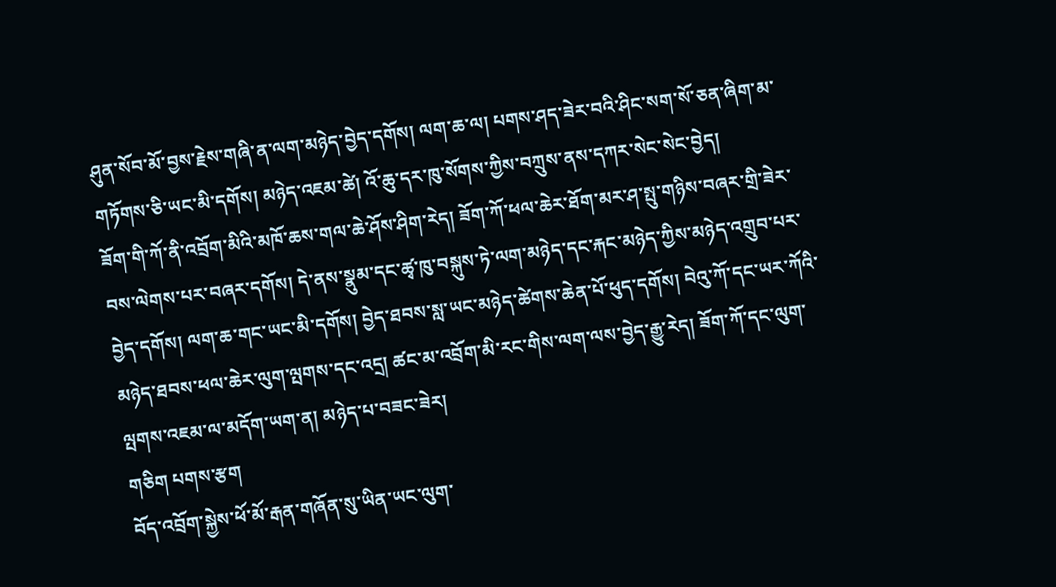ཤུན་སོབ་མོ་བྱས་རྗེས་གཞི་ན་ལག་མཉེད་བྱེད་དགོས། ལག་ཆ་ལ། པགས་ཤད་ཟེར་བའི་ཤིང་སག་སོ་ཅན་ཞིག་མ་གཏོགས་ཅི་ཡང་མི་དགོས། མཉེད་འཇམ་ཚེ། འོ་ཆུ་དར་ཁུ་སོགས་ཀྱིས་བཀྲུས་ནས་དཀར་སེང་སེང་བྱེད།
ཟོག་གི་ཀོ་ནི་འབྲོག་མིའི་མཁོ་ཆས་གལ་ཆེ་ཤོས་ཤིག་རེད། ཟོག་ཀོ་ཕལ་ཆེར་ཐོག་མར་ཤ་སྤུ་གཉིས་བཞར་གྲི་ཟེར་བས་ལེགས་པར་བཞར་དགོས། དེ་ནས་སྣུམ་དང་ཚྭ་ཁུ་བསྐུས་ཏེ་ལག་མཉེད་དང་རྐང་མཉེད་ཀྱིས་མཉེད་འགྲུབ་པར་བྱེད་དགོས། ལག་ཆ་གང་ཡང་མི་དགོས། བྱེད་ཐབས་སླ་ཡང་མཉེད་ཚེགས་ཆེན་པོ་ཕུད་དགོས། བེའུ་ཀོ་དང་ཡར་ཀོའི་མཉེད་ཐབས་ཕལ་ཆེར་ལུག་ལྤགས་དང་འདྲ། ཚང་མ་འབྲོག་མི་རང་གིས་ལག་ལས་བྱེད་རྒྱུ་རེད། ཟོག་ཀོ་དང་ལུག་ལྤགས་འཇམ་ལ་མདོག་ཡག་ན། མཉེད་པ་བཟང་ཟེར།
གཅིག པགས་རྩག
བོད་འབྲོག་སྐྱེས་ཕོ་མོ་རྒན་གཞོན་སུ་ཡིན་ཡང་ལུག་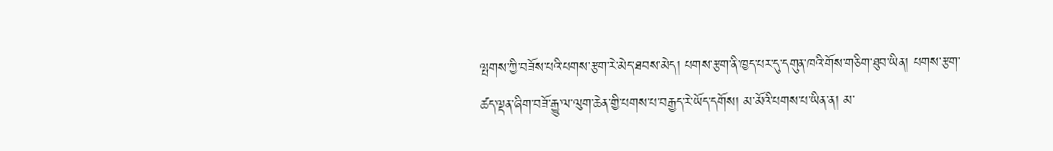ལྤགས་ཀྱི་བཟོས་པའི་པགས་རྩག་རེ་མེད་ཐབས་མེད། པགས་རྩག་ནི་ཁྱད་པར་དུ་དགུན་ཁའི་གོས་གཅིག་ཐུབ་ཡིན། པགས་རྩག་ཚད་ལྡན་ཞིག་བཟོ་རྒྱུ་ལ་ལུག་ཆེན་གྱི་པགས་པ་བརྒྱད་རེ་ཡོད་དགོས། མ་མོའི་པགས་པ་ཡིན་ན། མ་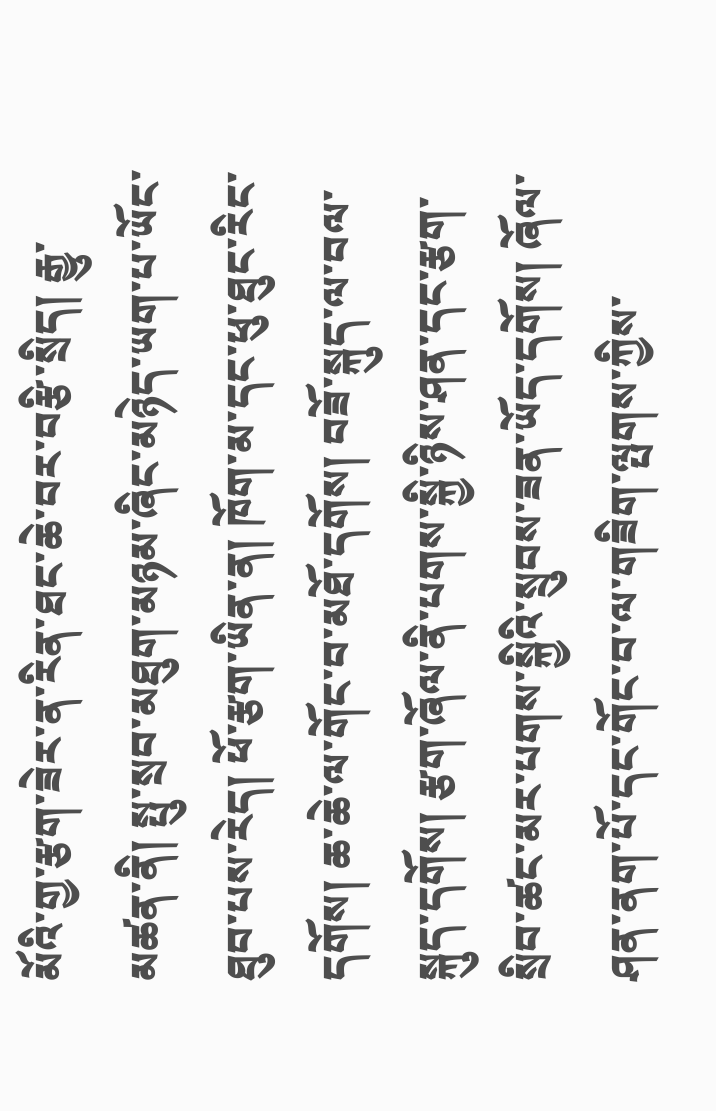མོའི་གྱ་རྩག་ཟེར་ན་རིན་ཐང་ཆེ་བར་བརྩི་སྲིད། རྒྱུ་མཚན་ནི། སྤུ་སྲབ་མཐུག་མཉམ་ཞིང་མཉེད་ཡག་པ་ཡོང་ཐུབ་པས་རེད། ཕོ་རྩག་ཡིན་ན། ཁོག་མ་དང་ཕུ་ཐུང་རིང་དགོས། ཆ་ཆེ་ལ་གོང་བ་མཐོ་དགོས། བཟོ་སྐུད་ལ་བལ་སྐུད་དགོས། རྩག་ཞོལ་ནི་པགས་སྐྱི་ཉིས་ཤན་དང་རྩག་སྲིབ་ཚང་མར་པགས་སྐྱིའི་སྲུབས་ཟན་ཡོད་དགོས། ཞོལ་ཤན་ནག་པོ་དང་གོང་བ་ལ་གཟིག་ལྤགས་ཀྱིས་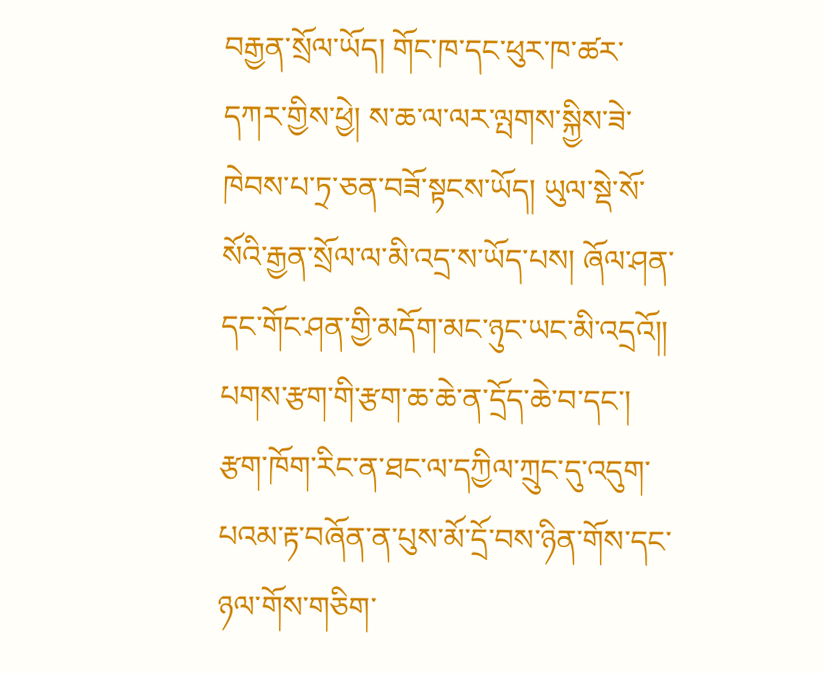བརྒྱན་སྲོལ་ཡོད། གོང་ཁ་དང་ཕུར་ཁ་ཚར་དཀར་གྱིས་ཕྱེ། ས་ཆ་ལ་ལར་ལྤགས་སྐྱིས་ཟེ་ཁེབས་པ་ཏྲ་ཅན་བཟོ་སྟངས་ཡོད། ཡུལ་སྡེ་སོ་སོའི་རྒྱན་སྲོལ་ལ་མི་འདྲ་ས་ཡོད་པས། ཞོལ་ཤན་དང་གོང་ཤན་གྱི་མདོག་མང་ཉུང་ཡང་མི་འདྲའོ།།
པགས་རྩག་གི་རྩག་ཆ་ཆེ་ན་དྲོད་ཆེ་བ་དང་། རྩག་ཁོག་རིང་ན་ཐང་ལ་དཀྱིལ་ཀྲུང་དུ་འདུག་པའམ་རྟ་བཞོན་ན་པུས་མོ་དྲོ་བས་ཉིན་གོས་དང་ཉལ་གོས་གཅིག་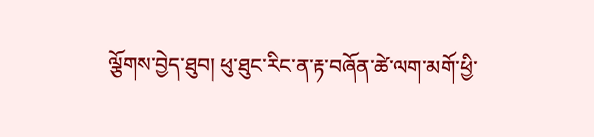ལྕོགས་བྱེད་ཐུབ། ཕུ་ཐུང་རིང་ན་རྟ་བཞོན་ཚེ་ལག་མགོ་ཕྱི་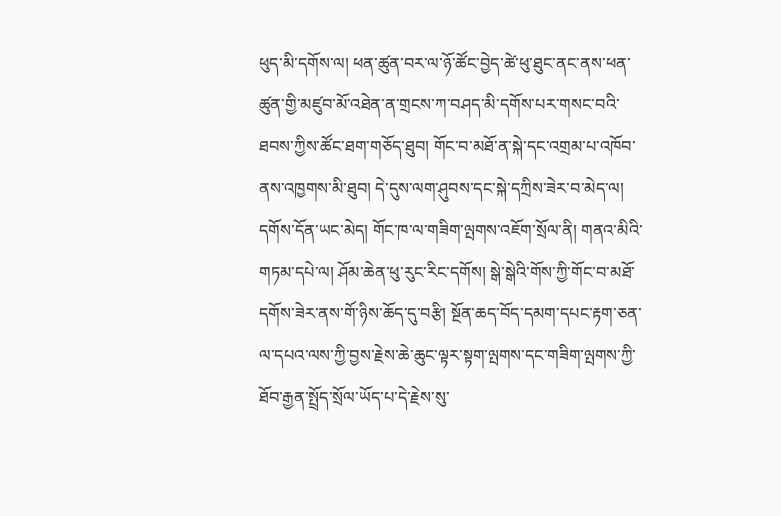ཕུད་མི་དགོས་ལ། ཕན་ཚུན་བར་ལ་ཉོ་ཚོང་བྱེད་ཚེ་ཕུ་ཐུང་ནང་ནས་ཕན་ཚུན་གྱི་མཛུབ་མོ་འཐེན་ན་གྲངས་ཀ་བཤད་མི་དགོས་པར་གསང་བའི་ཐབས་ཀྱིས་ཚོང་ཐག་གཅོད་ཐུབ། གོང་བ་མཐོ་ན་སྐེ་དང་འགྲམ་པ་འཁོབ་ནས་འཁྱགས་མི་ཐུབ། དེ་དུས་ལག་ཤུབས་དང་སྐེ་དཀྲིས་ཟེར་བ་མེད་ལ། དགོས་དོན་ཡང་མེད། གོང་ཁ་ལ་གཟིག་ལྤགས་འཇོག་སྲོལ་ནི། གནའ་མིའི་གཏམ་དཔེ་ལ། ཤོམ་ཆེན་ཕུ་རུང་རིང་དགོས། སྒེ་སྒེའི་གོས་ཀྱི་གོང་བ་མཐོ་དགོས་ཟེར་ནས་གོ་ཉིས་ཆོད་དུ་བརྩི། སྔོན་ཆད་བོད་དམག་དཔང་རྟག་ཅན་ལ་དཔའ་ལས་ཀྱི་བྱས་རྗེས་ཆེ་ཆུང་ལྟར་སྟག་ལྤགས་དང་གཟིག་ལྤགས་ཀྱི་ཐོབ་རྒྱན་སྤྲོད་སྲོལ་ཡོད་པ་དེ་རྗེས་སུ་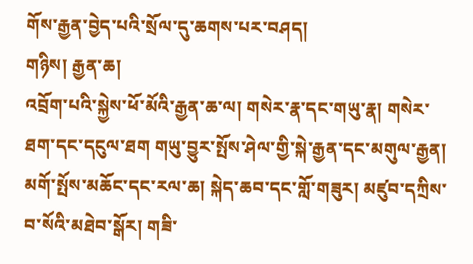གོས་རྒྱན་བྱེད་པའི་སྲོལ་དུ་ཆགས་པར་བཤད།
གཉིས། རྒྱན་ཆ།
འབྲོག་པའི་སྐྱེས་ཕོ་མོའི་རྒྱན་ཆ་ལ། གསེར་རྣ་དང་གཡུ་རྣ། གསེར་ཐག་དང་དངུལ་ཐག གཡུ་བྱུར་སྤོས་ཤེལ་གྱི་སྐེ་རྒྱན་དང་མགུལ་རྒྱན། མགོ་སྤོས་མཆོང་དང་རལ་ཆ། སྐེད་ཆབ་དང་གློ་གཟུར། མཛུབ་དཀྲིས་བ་སོའི་མཐེབ་སྒོར། གཟི་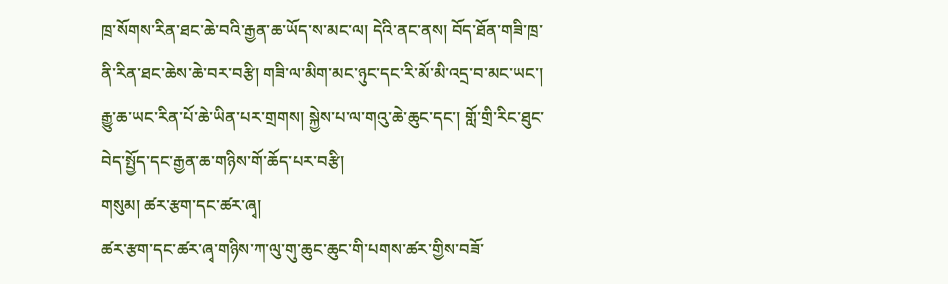ཁྲ་སོགས་རིན་ཐང་ཆེ་བའི་རྒྱན་ཆ་ཡོད་ས་མང་ལ། དེའི་ནང་ནས། བོད་ཐོན་གཟི་ཁྲ་ནི་རིན་ཐང་ཆེས་ཆེ་བར་བརྩི། གཟི་ལ་མིག་མང་ཉུང་དང་རི་མོ་མི་འདྲ་བ་མང་ཡང་། རྒྱུ་ཆ་ཡང་རིན་པོ་ཆེ་ཡིན་པར་གྲགས། སྐྱེས་པ་ལ་གའུ་ཆེ་ཆུང་དང་། གློ་གྲི་རིང་ཐུང་བེད་སྤྱོད་དང་རྒྱན་ཆ་གཉིས་གོ་ཆོད་པར་བརྩི།
གསུམ། ཚར་རྩག་དང་ཚར་ཞྭ།
ཚར་རྩག་དང་ཚར་ཞྭ་གཉིས་ཀ་ལུ་གུ་ཆུང་ཆུང་གི་པགས་ཚར་གྱིས་བཟོ་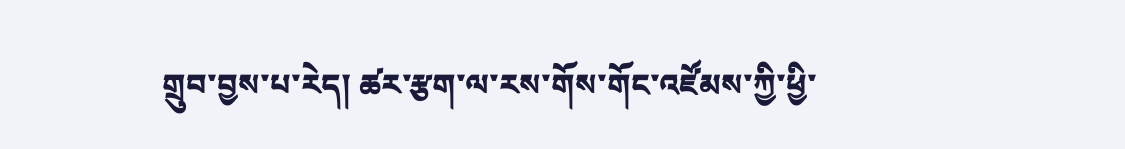གྲུབ་བྱས་པ་རེད། ཚར་རྩག་ལ་རས་གོས་གོང་འཛོམས་ཀྱི་ཕྱི་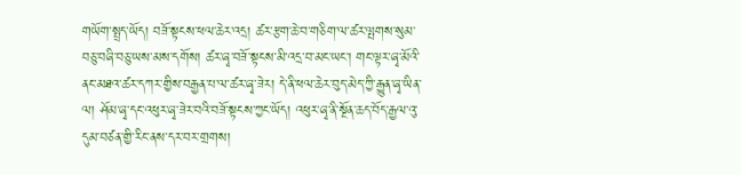གཡོག་སྤྲད་ཡོད། བཟོ་སྟངས་ཕལ་ཆེར་འདྲ། ཚར་རྩག་ཆེ་བ་གཅིག་ལ་ཚར་ལྤགས་སུམ་བཅུ་བཞི་བཅུ་ཡས་མས་དགོས། ཚར་ཞྭ་བཟོ་སྟངས་མི་འདྲ་བ་མང་ཡང་། གང་ལྟར་ཞྭ་མོའི་ནང་མཐའ་ཚར་དཀར་གྱིས་བརྒྱན་པ་ལ་ཚར་ཞྭ་ཟེར། དེ་ནི་ཕལ་ཆེར་བུད་མེད་ཀྱི་རྒྱུན་ཞྭ་ཡིན་ལ། ཤོམ་ཞྭ་དང་འཕུར་ཞྭ་ཟེར་བའི་བཟོ་སྟངས་ཀྱང་ཡོད། འཕུར་ཞྭ་ནི་སྔོན་ཆད་བོད་རྒྱལ་འུ་དུམ་བཙན་གྱི་རིང་ནས་དར་བར་གྲགས།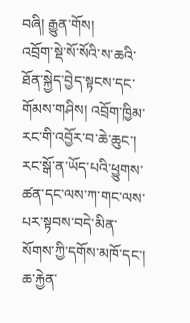བཞི། རྒྱུན་གོས།
འབྲོག་སྡེ་སོ་སོའི་ས་ཆའི་ཐོན་སྐྱེད་བྱེད་སྟངས་དང་གོམས་གཤིས། འབྲོག་ཁྱིམ་རང་གི་འབྱོར་བ་ཆེ་ཆུང་། རང་སྒོ་ན་ཡོད་པའི་ཕྱུགས་ཚན་དང་ལས་ཀ་གང་ལས་པར་སྟབས་བདེ་མིན་སོགས་ཀྱི་དགོས་མཁོ་དང་། ཆ་རྐྱེན་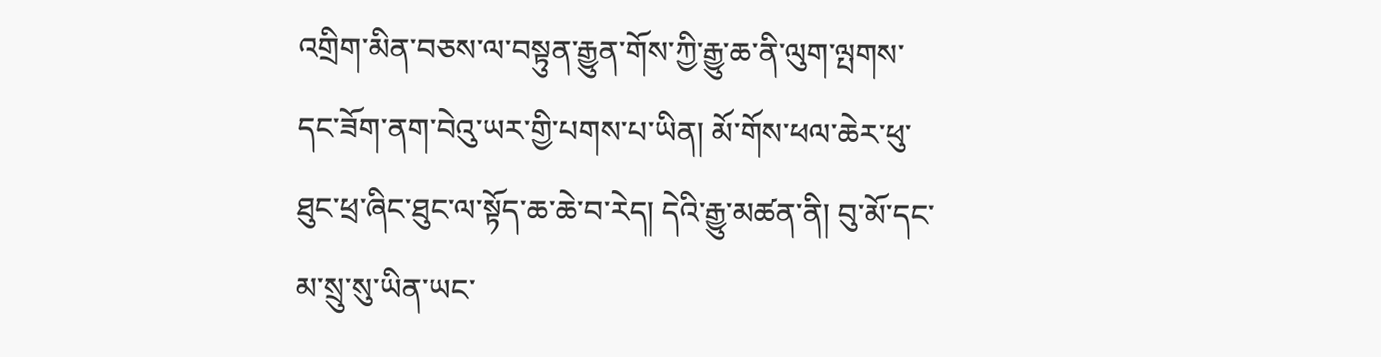འགྲིག་མིན་བཅས་ལ་བསྟུན་རྒྱུན་གོས་ཀྱི་རྒྱུ་ཆ་ནི་ལུག་ལྤགས་དང་ཟོག་ནག་བེའུ་ཡར་གྱི་པགས་པ་ཡིན། མོ་གོས་ཕལ་ཆེར་ཕུ་ཐུང་ཕྲ་ཞིང་ཐུང་ལ་སྟོད་ཆ་ཆེ་བ་རེད། དེའི་རྒྱུ་མཚན་ནི། བུ་མོ་དང་མ་སྲུ་སུ་ཡིན་ཡང་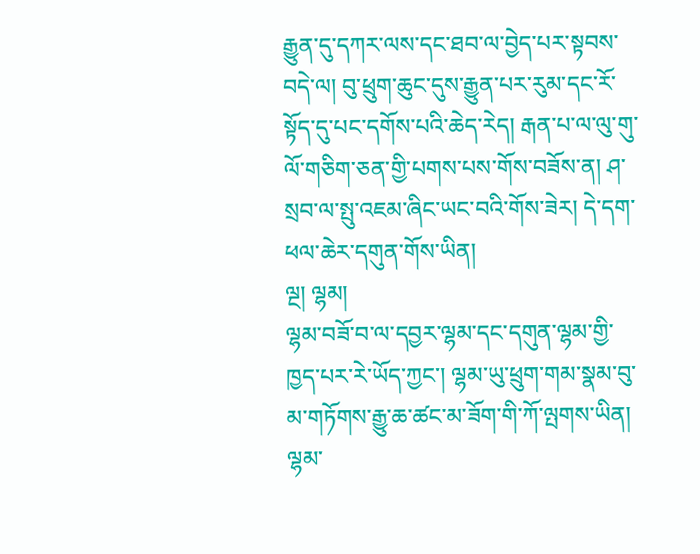རྒྱུན་དུ་དཀར་ལས་དང་ཐབ་ལ་བྱེད་པར་སྟབས་བདེ་ལ། བུ་ཕྲུག་ཆུང་དུས་རྒྱུན་པར་རུམ་དང་རོ་སྟོད་དུ་པང་དགོས་པའི་ཆེད་རེད། རྒན་པ་ལ་ལུ་གུ་ལོ་གཅིག་ཅན་གྱི་པགས་པས་གོས་བཟོས་ན། ཤ་སྲབ་ལ་སྤུ་འཇམ་ཞིང་ཡང་བའི་གོས་ཟེར། དེ་དག་ཕལ་ཆེར་དགུན་གོས་ཡིན།
ལྔ། ལྷམ།
ལྷམ་བཟོ་བ་ལ་དབྱར་ལྷམ་དང་དགུན་ལྷམ་གྱི་ཁྱད་པར་རེ་ཡོད་ཀྱང་། ལྷམ་ཡུ་ཕྲུག་གམ་སྣམ་བུ་མ་གཏོགས་རྒྱུ་ཆ་ཚང་མ་ཟོག་གི་ཀོ་ལྤགས་ཡིན། ལྷམ་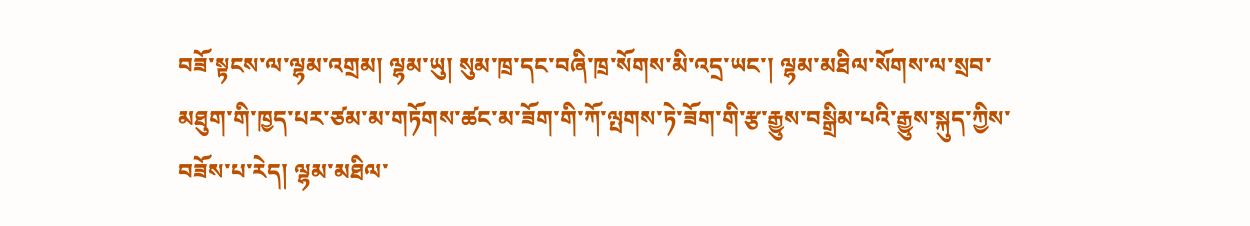བཟོ་སྟངས་ལ་ལྷམ་འགྲམ། ལྷམ་ཡུ། སུམ་ཁྲ་དང་བཞི་ཁྲ་སོགས་མི་འདྲ་ཡང་། ལྷམ་མཐིལ་སོགས་ལ་སྲབ་མཐུག་གི་ཁྱད་པར་ཙམ་མ་གཏོགས་ཚང་མ་ཟོག་གི་ཀོ་ལྤགས་ཏེ་ཟོག་གི་རྩ་རྒྱུས་བསྒྲིམ་པའི་རྒྱུས་སྐུད་ཀྱིས་བཟོས་པ་རེད། ལྷམ་མཐིལ་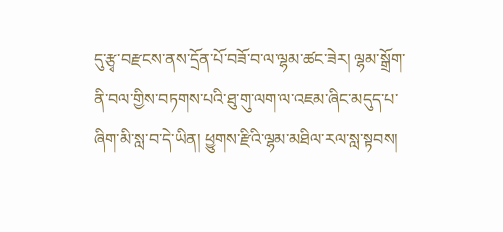དུ་རྩྭ་བརྫངས་ནས་དྲོན་པོ་བཟོ་བ་ལ་ལྷམ་ཚང་ཟེར། ལྷམ་སྒྲོག་ནི་བལ་གྱིས་བཏགས་པའི་ཐུ་གུ་ལག་ལ་འཇམ་ཞིང་མདུད་པ་ཞིག་མི་སླ་བ་དེ་ཡིན། ཕྱུགས་རྫིའི་ལྷམ་མཐིལ་རལ་སླ་སྟབས།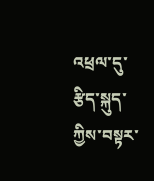འཕྲལ་དུ་རྩིད་སྐུད་ཀྱིས་བསྟར་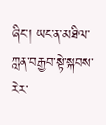ཞིང་། ཡང་ན་མཐིལ་ཀླན་བརྒྱབ་སྟེ་སྐབས་རེར་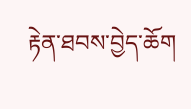རྟེན་ཐབས་བྱེད་ཆོག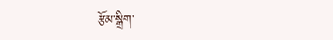རྩོམ་སྒྲིག་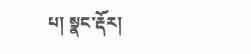པ། སྣང་རྡོར།